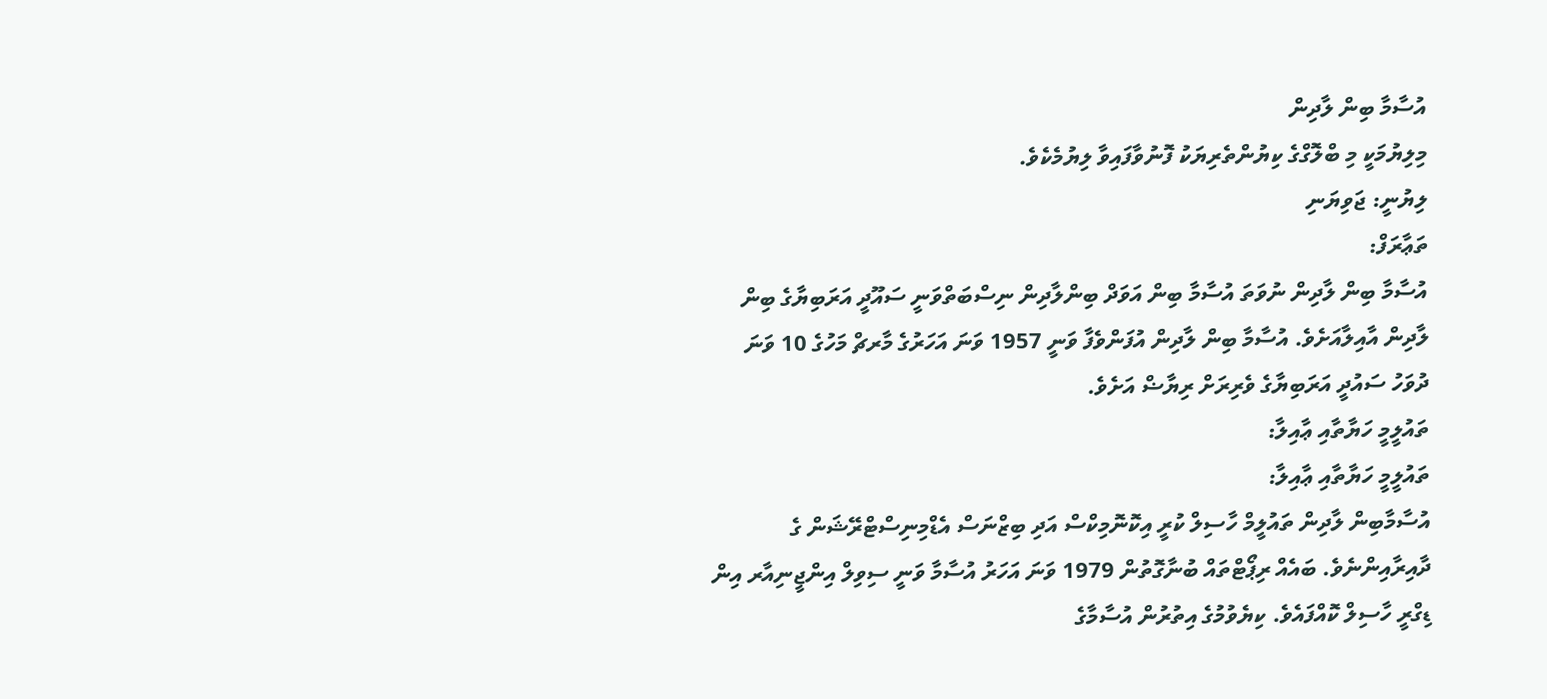އުސާމާ ބިން ލާދިން
މިލިޔުމަކީ މި ބްލޮގްގެ ކިޔުންތެރިޔަކު ފޮނުވާފައިވާ ލިޔުމެކެވެ.
ލިޔުނީ: ޖަވިޔަނި
ތަޢާރަފް:
އުސާމާ ބިން ލާދިން ނުވަތަ އުސާމާ ބިން އަވަދް ބިންލާދިން ނިސްބަތްވަނީ ސައޫދީ އަރަބިޔާގެ ބިން ލާދިން އާއިލާއަށެވެ. އުސާމާ ބިން ލާދިން އުފަންވެފާ ވަނީ 1957 ވަނަ އަހަރުގެ މާރޗް މަހުގެ 10 ވަނަ ދުވަހު ސައުދީ އަރަބިޔާގެ ވެރިރަށް ރިޔާޟް އަށެވެ.
ތައުލީމީ ހަޔާތާއި ޢާއިލާ:
ތައުލީމީ ހަޔާތާއި ޢާއިލާ:
އުސާމާބިން ލާދިން ތައުލީމް ހާސިލް ކުރީ އިކޮނޮމިކްސް އަދި ބިޒްނަސް އެޑްމިނިސްޓްރޭޝަން ގެ ދާއިރާއިންނެވެ. ބައެއް ރިޕޯޓްތައް ބުނާގޮތުން 1979 ވަނަ އަހަރު އުސާމާ ވަނީ ސިވިލް އިންޖީނިއާރ އިން ޑިގްރީ ހާސިލް ކޮއްފައެވެ. ކިޔެވުމުގެ އިތުރުން އުސާމާގެ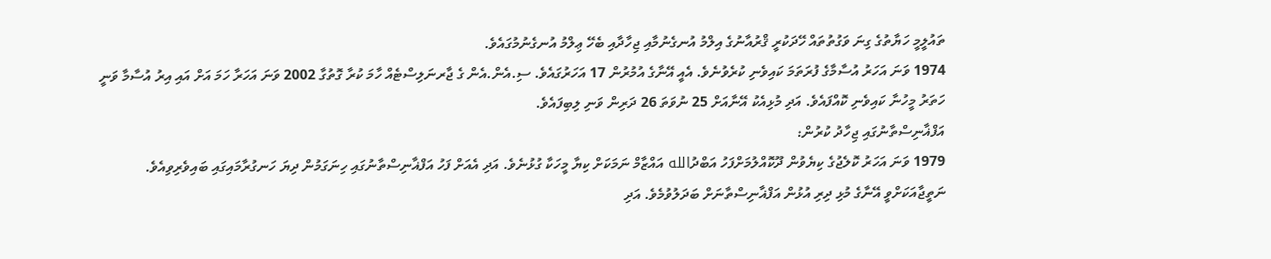ތައުލީމީ ހަޔާތުގެ ގިނަ ވަގުތުތައް ހޭދަކުރީ ޤްރުއާނުގެ އިލްމު އުނގެނުމާއި ޖިހާދާއި ބެހޭ ޢިލްމު އުނގެނުމުގައެވެ.
1974 ވަނަ އަހަރު އުސާމާގެ ފުރަތަމަ ކައިވެނި ކުރެވުނެވެ. އެއީ އޭނާގެ އުމުރުން 17 އަހަރުގައެވެ. ސި.އެން.އެން ގެ ޖާރނަލިސްޓެއް ހާމަ ކުރާ ގޮތުގާ 2002 ވަނަ އަހަރާ ހަމަ އަށް އައި އިރު އުސާމާ ވަނީ ހަތަރު މީހުނާ ކައިވެނި ކޮއްފައެވެ. އަދި މުޅިއެކު އޭނާއަށް 25 ނުވަތަ 26 ދަރިން ވަނި ލިބިފައެވެ.
އަފްޣާނިސްތާނުގައި ޖިހާދު ކުރުން:
1979 ވަނަ އަހަރު ކޮލެޖުގެ ކިޔެވުން ދޫކޮއްލުމަށްފަހު އަބްދުالله އައްޒާމް ނަމަކަށް ކިޔާ މީހަކާ ގުޅުނެވެ. އަދި އެއަށް ފަހު އަފްޣާނިސްތާނުގައި ހިނަގަމުން ދިޔަ ހަނގުރާމައިގައި ބައިވެރިވިއެވެ. ނަތީޖާއަކަށްވީ އޭނާގެ މުޅި ދިރި އުޅުން އަފްޣާނިސްތާނަށް ބަދަލުވުމެވެ. އަދި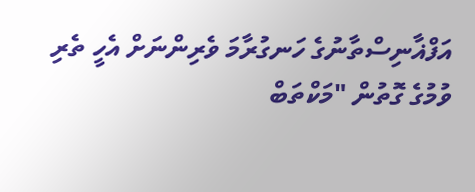އަފްޣާނިސްތާނުގެ ހަނގުރާމަ ވެރިންނަށް އެހީ ތެރި ވުމުގެ ގޮތުން "މަކްތަބް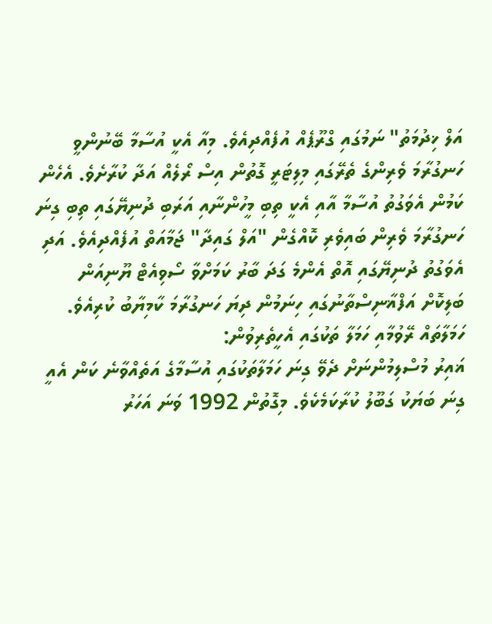އަލް ޚިދުމަތު" ނަމުގައި ގްރޫޕެއް އުފެއްދިއެވެ. މިއާ އެކީ އުސާމާ ބޭނުންވީ ހަނގުރާމަ ވެރިންގެ ތެރޭގައި މިލިޓަރީ ގޮތުން އިސް ރޯލެއް އަދާ ކުރާށެވެ. އެހެން ކަމުން އެވަގުތު އުސާމާ އާއި އެކީ ތިބި މީހުންނާއި އަރަބި ދުނިޔޭގައި ތިބި ގިނަ ހަނގުރާމަ ވެރިން ބައިވެރި ކޮއްގެން "އަލް ގައިދާ" ޖަމާއަތް އުފެއްދިއެވެ. އަދި އެވަގުތު ދުނިޔޭގައި އޮތް އެންމެ ގަދަ ބާރު ކަމަށްވާ ސޯވިއެޓް ޔޫނިއަން ބަލިކޮށް އަފްޣާނިސްތާނުގައި ހިނަމުން ދިޔަ ހަނގުރާމަ ކާމިޔާބު ކުރިއެވެ.
ހަމަލާތައް ރޭވުމާއި ހަމަލާ ތަކުގައި އެހީތެރިވުން:
ޣައިރު މުސްލިމުންނަށް ދެވޭ ގިނަ ހަމަލާތަކުގައި އުސާމާގެ އަތެއްވާނެ ކަން އެއީ ގިނަ ބަޔަކު ގަބޫލު ކުރާކަމެކެވެ. މިގޮތުން 1992 ވަނަ އަހަރު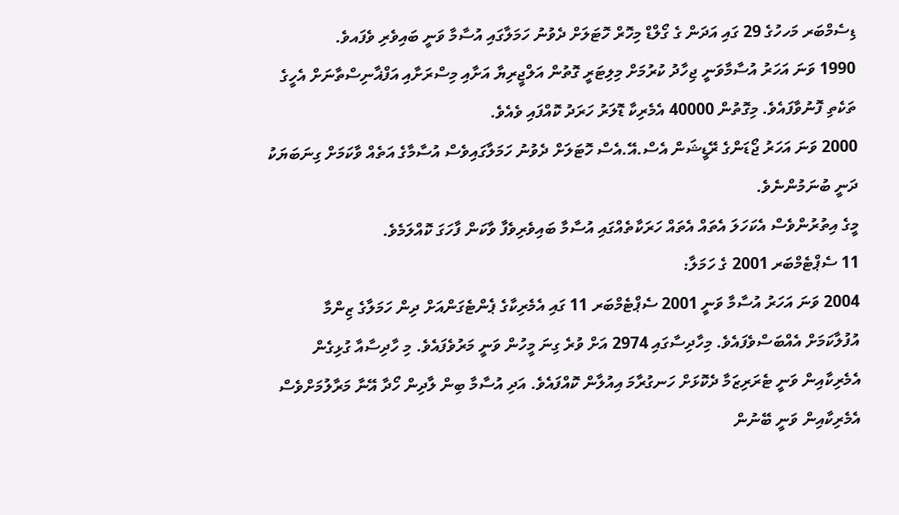ޑިސެމްބަރ މަހހުގެ 29 ގައި އަދަން ގެ ގޯލްޑް މިހޮރް ހޮޓަލަށް ދެވުނު ހަމަލާގައި އުސާމާ ވަނީ ބައިވެރި ވެފައވެ.
1990 ވަނަ އަހަރު އުސާމާވަނީ ޖިހާދު ކުރުމަށް މިލިޓަރީ ގޮތުން އަލްޖީރިޔާ އަށާއި މިސްރަށާއި އަފްޣާނިސްތާނަށް އެހީގެ ތަކެތި ފޮނުވާފައެވެ. މިގޮތުން 40000 އެމެރިކާ ޑޮލަރު ހަރަދު ކޮއްފައި ވެއެވެ.
2000 ވަނަ އަހަރު ޖޯޑަންގެ ރޭޑީޝަން އެސް.އޭ.އެސް ހޮޓަލަށް ދެވުނު ހަމަލާގައިވެސް އުސާމާގެ އަތެއް ވާކަމަށް ގިނަބަޔަކު ދަނީ ބުނަމުންނެވެ.
މީގެ އިތުރުންވެސް އެކަހަލަ އެތައް އެތައް ހަރަކާތެއްގައި އުސާމާ ބައިވެރިވެފާ ވާކަން ފާހަގަ ކޮއްލަމެވެ.
11 ސެޕްޓެމްބަރ 2001 ގެ ހަމަލާ:
2004 ވަނަ އަހަރު އުސާމާ ވަނީ 2001 ސެޕްޓެމްބަރ 11 ގައި އެމެރިކާގެ ޕެންޓެގަންއަށް ދިން ހަމަލާގެ ޒިންމާ އުފުލާކަމަށް އެއްބަސްވެފައެވެ. މިހާދިސާގައި 2974 އަށް ވުރެ ގިނަ މީހުން ވަނީ މަރުވެފައެވެ. މި ހާދިސާއާ ގުޅިގެން އެމެރިކާއިން ވަނީ ޓެރަރިޒަމާ ދެކޮޅަށް ހަނގުރާމަ އިއުލާން ކޮއްފައެވެ. އަދި އުސާމާ ބިން ލާދިން ހޯދާ އޭނާ މަރާލުމަށްވެސް އެމެރިކާއިން ވަނީ ބޭނުން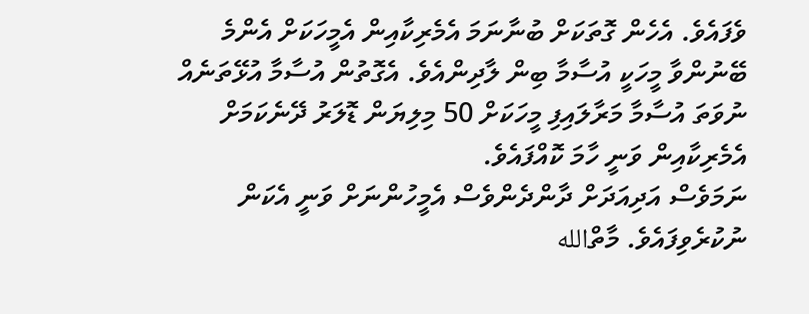ވެފައެވެ. އެހެން ގޮތަކަށް ބުނާނަމަ އެމެރިކާއިން އެމީހަކަށް އެންމެ ބޭނުންވާ މީހަކީ އުސާމާ ބިން ލާދިންއެވެ. އެގޮތުން އުސާމާ އުޅޭތަނެއް ނުވަތަ އުސާމާ މަރާލައިފި މީހަކަށް 50 މިލިޔަން ޑޮލަރު ދޭނެކަމަށް އެމެރިކާއިން ވަނީ ހާމަ ކޮއްފައެވެ.
ނަމަވެސް އަދިއަދަށް ދާންދެންވެސް އެމީހުންނަށް ވަނީ އެކަން ނުކުރެވިފައެވެ. މާތްالله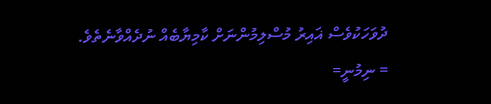ދުވަހަކުވެސް ޣައިރު މުސްލިމުންނަށް ކާމިޔާބެއް ނުދެއްވާނެތެވެ.
= ނިމުނީ=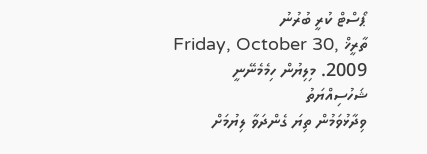ޕޯސްޓް ކުރީ ބުރުނު
ތާރީޚް Friday, October 30, 2009. މިލިޔުން ހިމެމެނޭނީ
ޝަހުސިއްޔަތު
ވިދާޅުވަމުން ތިޔަ ގެންދަވާ ލިޔުމަށް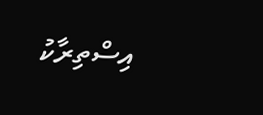އިސްތިރާކު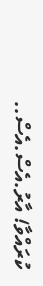ކުރައްވާ! އާރު.އެސް.އެސް..